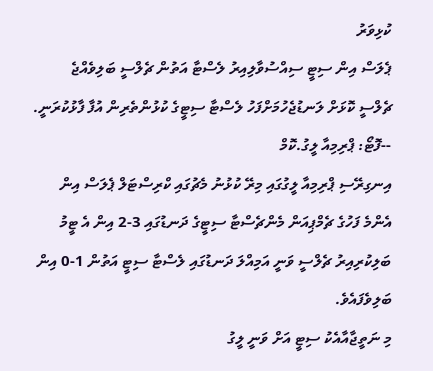ކުޅިވަރު
ޕެލަސް އިން ސިޓީ ސިއްސުވާލިއިރު ލެސްޓާ އަތުން ޗެލްސީ ބަލިވެއްޖެ
ޗެލްސީ ކޮޅަށް ލަނޑުޖެހުމަށްފަހު ލެސްޓާ ސިޓީގެ ކުޅުންތެރިން އުފާ ފާޅުކުރަނީ. --ފޮޓޯ: ޕްރިމިއާ ލީގު.ކޮމް
އިނގިރޭސި ޕްރިމިއާ ލީގުގައި މިރޭ ކުޅުނު މެޗުގައި ކްރިސްޓަލް ޕެލަސް އިން އެންމެ ފަހުގެ ޗެމްޕިއަން މެންޗެސްޓާ ސިޓީގެ ދަނޑުގައި 3-2 އިން އެ ޓީމު ބަލިކުރިއިރު ޗެލްސީ ވަނީ އަމިއްލަ ދަނޑުގައި ލެސްޓާ ސިޓީ އަތުން 1-0 އިން ބަލިވެފައެވެ.
މި ނަތީޖާއާއެކު ސިޓީ އަށް ވަނީ ލީގު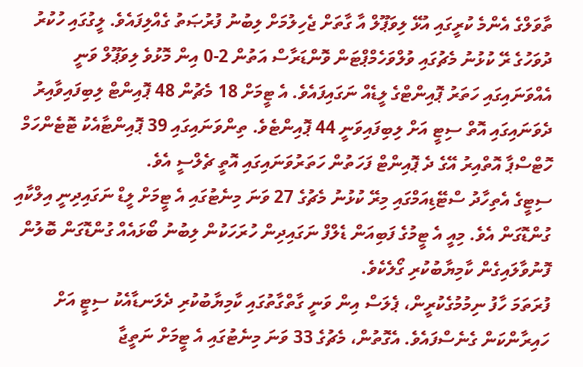ތާވަލްގެ އެންމެ ކުރީގައި އުޅޭ ލިވަޕޫލް އާ ގާތަށް ޖެހިލުމަށް ލިބުނު ފުރުޞަތު ގެއްލިފައެވެ. ލީގުގައި ހުކުރު ދުވަހުގެ ރޭ ކުޅުނު މެޗުގައި ވުލްވަހެމްޕްޓަން ވޮންޑަރާސް އަތުން 2-0 އިން މޮޅުވެ ލިވަޕޫލް ވަނީ އެއްވަނައިގައި ހަތަރު ޕޮއިންޓްގެ ލީޑެއް ނަގައިފައެވެ. އެ ޓީމަށް 18 މެޗުން 48 ޕޮއިންޓް ލިބިފައިވާއިރު ދެވަނައިގައި އޮތް ސިޓީ އަށް ލިބިފައިވަނީ 44 ޕޮއިންޓެވެ. ތިންވަނައިގައި 39 ޕޮއިންޓާއެކު ޓޮޓެންހަމް ހޮޓްސްޕާ އޮތްއިރު އޭގެ ދެ ޕޮއިންޓް ފަހަތުން ހަތަރުވަނައިގައި އޮތީ ޗެލްސީ އެވެ.
ސިޓީގެ އެތިހާދު ސްޓޭޑިއަމްގައި މިރޭ ކުޅުނު މެޗުގެ 27 ވަނަ މިނެޓުގައި އެ ޓީމަށް ލީޑް ނަގައިދިނީ އިލްކާއި ގުންޑޮގަން އެވެ. މިއީ އެ ޓީމުގެ ފަބިއަން ޑެލްފް ނަގައިދިން ހުރަހަކުން ލިބުނު ބޯޅައެއް ގުންޑޮގަން ބޮލުން ފޮނުވާލައިގެން ކާމިޔާބުކުރި ގޯލެކެވެ.
ފުރަތަމަ ހާފު ނިމުމުގެކުރީން، ޕެލަސް އިން ވަނީ ގާތްގާތުގައި ކާމިޔާބުކުރި ދެލަނޑާއެކު ސިޓީ އަށް ހައިރާންކަން ގެނެސްފައެވެ. އެގޮތުން، މެޗުގެ 33 ވަނަ މިނެޓުގައި އެ ޓީމަށް ނަތީޖާ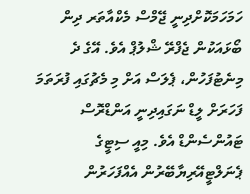ހަމަހަމަކޮށްދިނީ ޖޭމްސް މެކްއާތަރ ދިން ބޯޅައަކުން ޖެފްރޭ ޝްލުޕް އެވެ. އޭގެ ދެ މިނެޓުފަހުން، ޕެލަސް އަށް މި މެޗުގައި ފުރަތަމަ ފަހަރަށް ލީޑް ނަގައިދިނީ އަންޑްރޮސް ޓައުންސެންޑް އެވެ. މިއީ ސިޓީގެ ޕެނަލްޓީއޭރިޔާބޭރުން އެއްފަހަރުން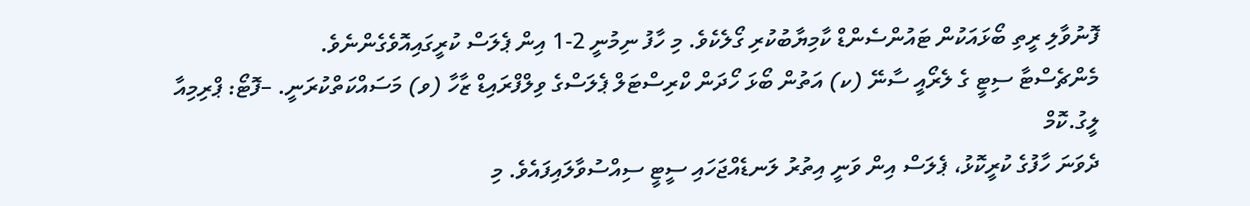ފޮނުވާލި ރީތި ބޯޅައަކުން ޓައުންސެންޑް ކާމިޔާބުކުރި ގޯލެކެވެ. މި ހާފު ނިމުނީ 2-1 އިން ޕެލަސް ކުރީގައިއޮވެގެންނެވެ.
މެންޗެސްޓާ ސިޓީ ގެ ލެރޯއީ ސާނޭ (ކ) އަތުން ބޯޅަ ހޯދަން ކްރިސްޓަލް ޕެލަސްގެ ވިލްފްރައިޑް ޒާހާ (ވ) މަސައްކަތްކުރަނީ. –ފޮޓޯ: ޕްރިމިއާ ލީގު.ކޮމް
ދެވަނަ ހާފުގެ ކުރީކޮޅު، ޕެލަސް އިން ވަނީ އިތުރު ލަނޑެއްޖަހައި ސީޓީ ސިއްސުވާލައިފައެވެ. މި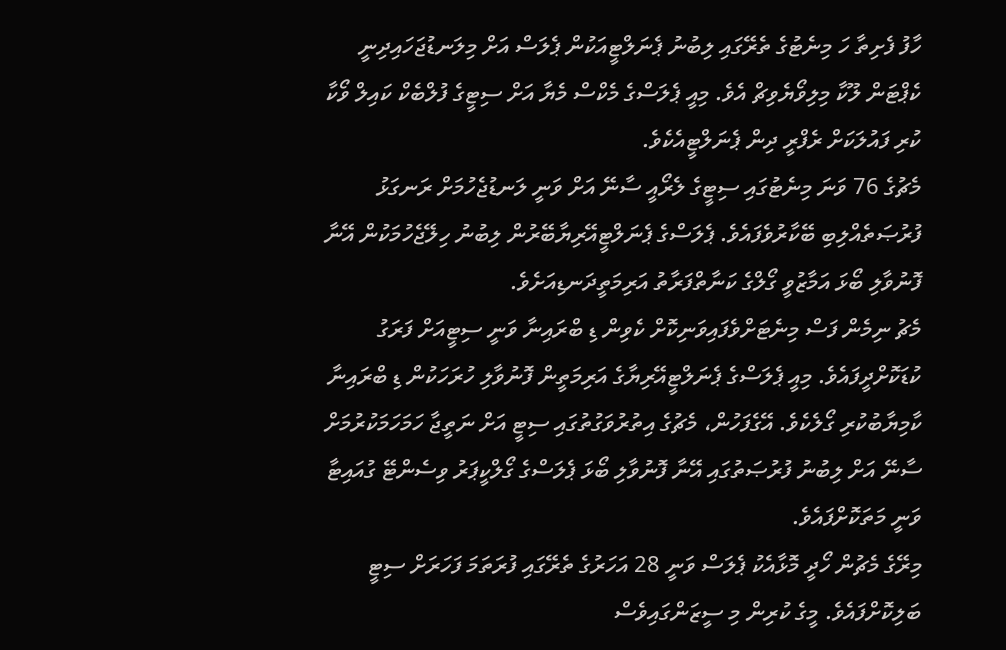ހާފު ފެށިތާ ހަ މިނެޓުގެ ތެރޭގައި ލިބުނު ޕެނަލްޓީއަކުން ޕެލަސް އަށް މިލަނޑުޖަހައިދިނީ ކެޕްޓަން ލޫކާ މިލިވޯޔެވިޗް އެވެ. މިއީ ޕެލަސްގެ މެކްސް މެޔާ އަށް ސިޓީގެ ފުލްބެކް ކައިލް ވޯކާ ކުރި ފައުލަކަށް ރެފްރީ ދިން ޕެނަލްޓީއެކެވެ.
މެޗުގެ 76 ވަނަ މިނެޓުގައި ސިޓީގެ ލެރޯއީ ސާނޭ އަށް ވަނީ ލަނޑުޖެހުމަށް ރަނގަޅު ފުރުޞަތެއްލިބި ބޭކާރުވެފައެވެ. ޕެލަސްގެ ޕެނަލްޓީއޭރިޔާބޭރުން ލިބުނު ހިލޭޖެހުމަކުން އޭނާ ފޮނުވާލި ބޯޅަ އަމާޒުވީ ގޯލްގެ ކަނާތްފަރާތު އަރިމަތީދަނޑިއަށެވެ.
މެޗު ނިމެން ފަސް މިނެޓަށްވެފައިވަނިކޮށް ކެވިން ޑި ބްރައިނާ ވަނީ ސިޓީއަށް ފަރަގު ކުޑަކޮށްދީފައެވެ. މިއީ ޕެލަސްގެ ޕެނަލްޓީއޭރިޔާގެ އަރިމަތީން ފޮނުވާލި ހުރަހަކުން ޑި ބްރައިނާ ކާމިޔާބުކުރި ގޯލެކެވެ. އޭގެފަހުން، މެޗުގެ އިތުރުވަގުތުގައި ސިޓީ އަށް ނަތީޖާ ހަމަހަމަކުރުމަށް ސާނޭ އަށް ލިބުނު ފުރުޞަތުގައި އޭނާ ފޮނުވާލި ބޯޅަ ޕެލަސްގެ ގޯލްކީޕަރު ވިސެންޓޭ ގުއައިޓާ ވަނީ މަތަކޮށްފައެވެ.
މިރޭގެ މެޗުން ހޯދީ މޮޅާއެކު ޕެލަސް ވަނީ 28 އަހަރުގެ ތެރޭގައި ފުރަތަމަ ފަހަރަށް ސިޓީ ބަލިކޮށްފައެވެ. މީގެ ކުރިން މި ސީޒަންގައިވެސް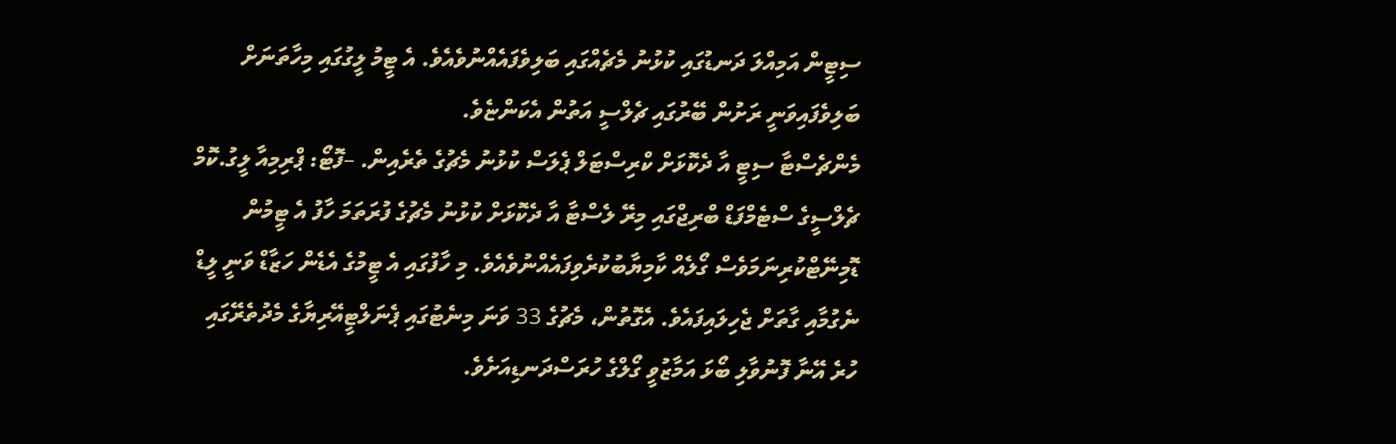ސިޓީން އަމިއްލަ ދަނޑުގައި ކުޅުނު މެޗެއްގައި ބަލިވެފައެއްނުވެއެވެ. އެ ޓީމު ލީގުގައި މިހާތަނަށް ބަލިވެފައިވަނީ ރަށުން ބޭރުގައި ޗެލްސީ އަތުން އެކަންޏެވެ.
މެންޗެސްޓާ ސިޓީ އާ ދެކޮޅަށް ކްރިސްޓަލް ޕެލަސް ކުޅުނު މެޗުގެ ތެރެއިން. –ފޮޓޯ: ޕްރިމިއާ ލީގު.ކޮމް
ޗެލްސީގެ ސްޓެމްފަޑް ބްރިޖްގައި މިރޭ ލެސްޓާ އާ ދެކޮޅަށް ކުޅުނު މެޗުގެ ފުރަތަމަ ހާފު އެ ޓީމުން ޑޮމިނޭޓްކުރިނަމަވެސް ގޯލެއް ކާމިޔާބުކުރެވިފައެއްނުވެއެވެ. މި ހާފުގައި އެ ޓީމުގެ އެޑެން ހަޒާޑް ވަނީ ލީޑް ނެގުމާއި ގާތަށް ޖެހިލައިފައެވެ. އެގޮތުން، މެޗުގެ 33 ވަނަ މިނެޓުގައި ޕެނަލްޓީއޭރިޔާގެ މެދުތެރޭގައި ހުރެ އޭނާ ފޮނުވާލި ބޯޅަ އަމާޒުވީ ގޯލްގެ ހުރަސްދަނޑިއަށެވެ.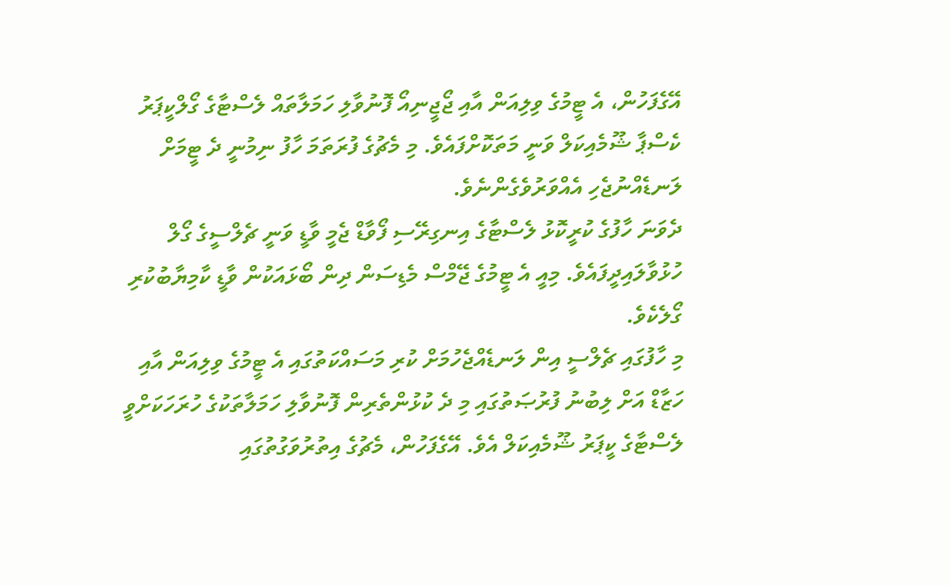އޭގެފަހުން، އެ ޓީމުގެ ވިލިއަން އާއި ޖޯޖީނިއޯ ފޮނުވާލި ހަމަލާތައް ލެސްޓާގެ ގޯލްކީޕަރު ކެސްޕާ ޝޫމެއިކަލް ވަނީ މަތަކޮށްފައެވެ. މި މެޗުގެ ފުރަތަމަ ހާފު ނިމުނީ ދެ ޓީމަށް ލަނޑެއްނުޖެހި އެއްވަރުވެގެންނެވެ.
ދެވަނަ ހާފުގެ ކުރީކޮޅު ލެސްޓާގެ އިނގިރޭސި ފޯވާޑް ޖެމީ ވާޑީ ވަނީ ޗެލްސީގެ ގޯލް ހުޅުވާލައިދީފައެވެ. މިއީ އެ ޓީމުގެ ޖޭމްސް މެޑިސަން ދިން ބޯޅައަކުން ވާޑީ ކާމިޔާބުކުރި ގޯލެކެވެ.
މި ހާފުގައި ޗެލްސީ އިން ލަނޑެއްޖެހުމަށް ކުރި މަސައްކަތުގައި އެ ޓީމުގެ ވިލިއަން އާއި ހަޒާޑް އަށް ލިބުނު ފުރުޞަތުގައި މި ދެ ކުޅުންތެރިން ފޮނުވާލި ހަމަލާތަކުގެ ހުރަހަކަށްވީ ލެސްޓާގެ ކީޕަރު ޝޫމެއިކަލް އެވެ. އޭގެފަހުން، މެޗުގެ އިތުރުވަގުތުގައި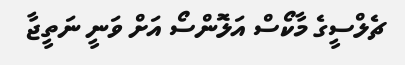ޗެލްސީގެ މާކޯސް އަލޮންސޯ އަށް ވަނީ ނަތީޖާ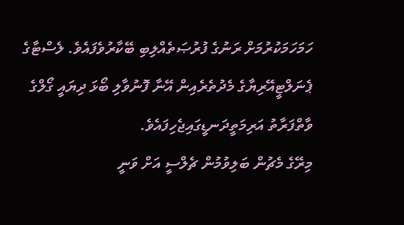ހަމަހަމަކުރުމަށް ރަނުގެ ފުރުޞަތެއްލިބި ބޭކާރުވެފައެވެ. ލެސްޓާގެ ޕެނަލްޓީއޭރިޔާގެ މެދުތެރެއިން އޭނާ ފޮނުވާލި ބޯޅަ ދިޔައީ ގޯލްގެ ވާތްފަރާތު އަރިމަތީދަނޑީގައިޖެހިފައެވެ.
މިރޭގެ މެޗުން ބަލިވުމުން ޗެލްސީ އަށް ވަނީ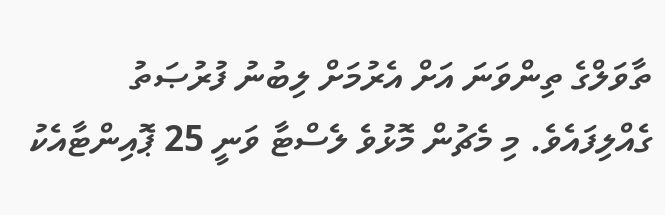ތާވަލްގެ ތިންވަނަ އަށް އެރުމަށް ލިބުނު ފުރުޞަތު ގެއްލިފައެވެ. މި މެޗުން މޮޅުވެ ލެސްޓާ ވަނީ 25 ޕޮއިންޓާއެކު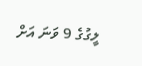ލީގުގެ 9 ވަނަ އަށް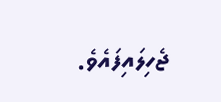ޖެހިލައިފައެވެ.